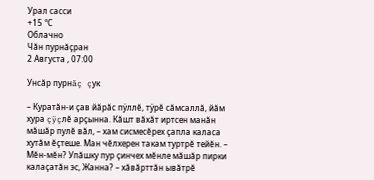Урал сасси
+15 °С
Облачно
Чăн пурнăçран
2 Августа , 07:00

Унсăр пурнăç çук

– Куратăн-и çав йăрăс пÿллĕ, тÿрĕ сăмсаллă, йăм хура çÿçлĕ арçынна. Кăшт вăхăт иртсен манăн мăшăр пулĕ вăл, – хам сисмесĕрех çапла каласа хутăм ĕçтеше. Ман чĕлхерен такам туртрĕ тейĕн. – Мĕн-мĕн? Упăшку пур çинчех мĕнле мăшăр пирки калаçатăн эс, Жанна? – хăвăрттăн ывăтрĕ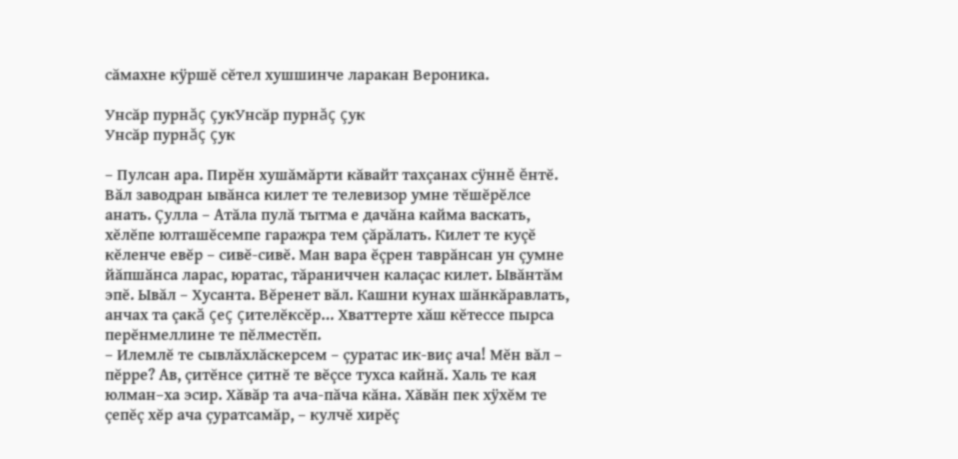сăмахне кÿршĕ сĕтел хушшинче ларакан Вероника.

Унсăр пурнăç çукУнсăр пурнăç çук
Унсăр пурнăç çук

– Пулсан ара. Пирĕн хушăмăрти кăвайт тахçанах сÿннĕ ĕнтĕ. Вăл заводран ывăнса килет те телевизор умне тĕшĕрĕлсе анать. Çулла – Атăла пулă тытма е дачăна кайма васкать, хĕлĕпе юлташĕсемпе гаражра тем çăрăлать. Килет те куçĕ кĕленче евĕр – сивĕ-сивĕ. Ман вара ĕçрен таврăнсан ун çумне йăпшăнса ларас, юратас, тăраниччен калаçас килет. Ывăнтăм эпĕ. Ывăл – Хусанта. Вĕренет вăл. Кашни кунах шăнкăравлать, анчах та çакă çеç çителĕксĕр… Хваттерте хăш кĕтессе пырса перĕнмеллине те пĕлместĕп.
– Илемлĕ те сывлăхлăскерсем – çуратас ик-виç ача! Мĕн вăл – пĕрре? Ав, çитĕнсе çитнĕ те вĕçсе тухса кайнă. Халь те кая юлман–ха эсир. Хăвăр та ача-пăча кăна. Хăвăн пек хÿхĕм те çепĕç хĕр ача çуратсамăр, – кулчĕ хирĕç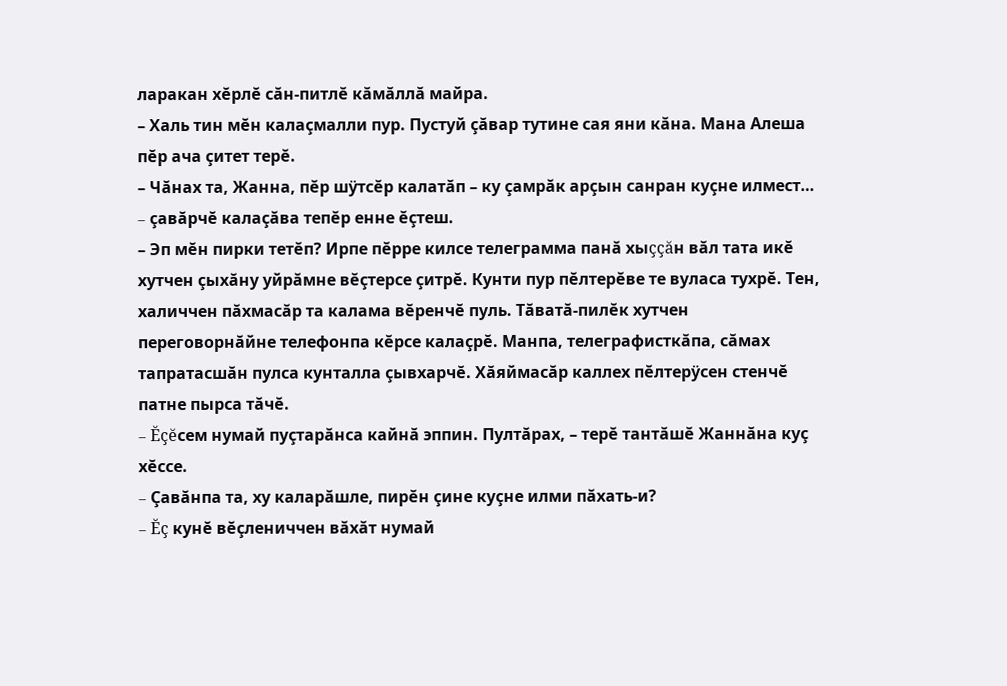ларакан хĕрлĕ сăн-питлĕ кăмăллă майра.
– Халь тин мĕн калаçмалли пур. Пустуй çăвар тутине сая яни кăна. Мана Алеша пĕр ача çитет терĕ.
– Чăнах та, Жанна, пĕр шÿтсĕр калатăп – ку çамрăк арçын санран куçне илмест… – çавăрчĕ калаçăва тепĕр енне ĕçтеш.
– Эп мĕн пирки тетĕп? Ирпе пĕрре килсе телеграмма панă хыççăн вăл тата икĕ хутчен çыхăну уйрăмне вĕçтерсе çитрĕ. Кунти пур пĕлтерĕве те вуласа тухрĕ. Тен, халиччен пăхмасăр та калама вĕренчĕ пуль. Тăватă-пилĕк хутчен переговорнăйне телефонпа кĕрсе калаçрĕ. Манпа, телеграфисткăпа, сăмах тапратасшăн пулса кунталла çывхарчĕ. Хăяймасăр каллех пĕлтерÿсен стенчĕ патне пырса тăчĕ.
– Ĕçĕсем нумай пуçтарăнса кайнă эппин. Пултăрах, – терĕ тантăшĕ Жаннăна куç хĕссе.
– Çавăнпа та, ху каларăшле, пирĕн çине куçне илми пăхать-и?
– Ĕç кунĕ вĕçлениччен вăхăт нумай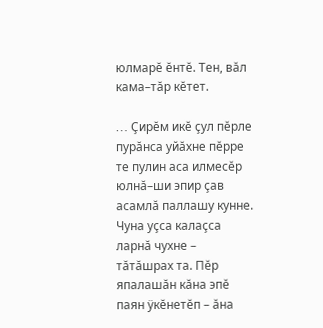юлмарĕ ĕнтĕ. Тен, вăл кама–тăр кĕтет.

… Çирĕм икĕ çул пĕрле пурăнса уйăхне пĕрре те пулин аса илмесĕр юлнă–ши эпир çав асамлă паллашу кунне. Чуна уçса калаçса ларнă чухне – тăтăшрах та. Пĕр япалашăн кăна эпĕ паян ÿкĕнетĕп – ăна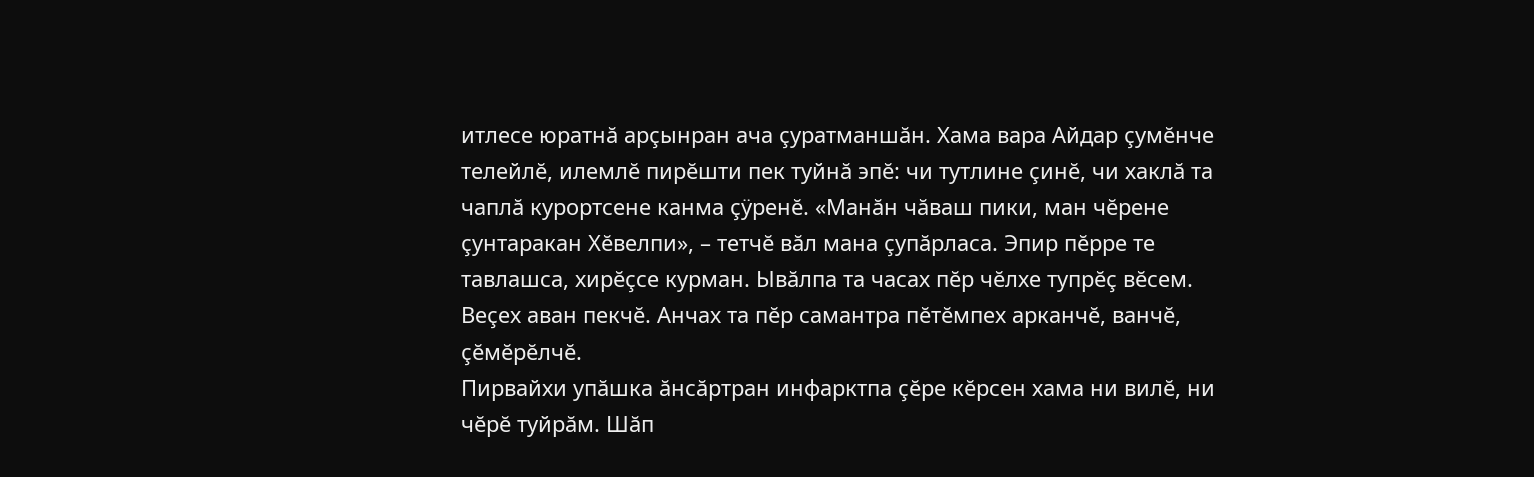итлесе юратнă арçынран ача çуратманшăн. Хама вара Айдар çумĕнче телейлĕ, илемлĕ пирĕшти пек туйнă эпĕ: чи тутлине çинĕ, чи хаклă та чаплă курортсене канма çÿренĕ. «Манăн чăваш пики, ман чĕрене çунтаракан Хĕвелпи», – тетчĕ вăл мана çупăрласа. Эпир пĕрре те тавлашса, хирĕçсе курман. Ывăлпа та часах пĕр чĕлхе тупрĕç вĕсем. Веçех аван пекчĕ. Анчах та пĕр самантра пĕтĕмпех арканчĕ, ванчĕ, çĕмĕрĕлчĕ.
Пирвайхи упăшка ăнсăртран инфарктпа çĕре кĕрсен хама ни вилĕ, ни чĕрĕ туйрăм. Шăп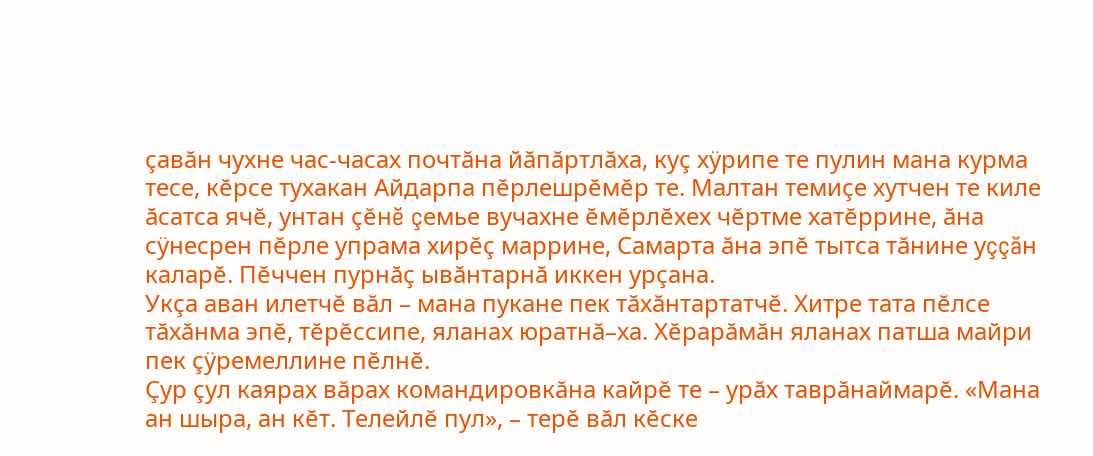çавăн чухне час-часах почтăна йăпăртлăха, куç хÿрипе те пулин мана курма тесе, кĕрсе тухакан Айдарпа пĕрлешрĕмĕр те. Малтан темиçе хутчен те киле ăсатса ячĕ, унтан çĕнĕ çемье вучахне ĕмĕрлĕхех чĕртме хатĕррине, ăна сÿнесрен пĕрле упрама хирĕç маррине, Самарта ăна эпĕ тытса тăнине уççăн каларĕ. Пĕччен пурнăç ывăнтарнă иккен урçана.
Укçа аван илетчĕ вăл – мана пукане пек тăхăнтартатчĕ. Хитре тата пĕлсе тăхăнма эпĕ, тĕрĕссипе, яланах юратнă–ха. Хĕрарăмăн яланах патша майри пек çÿремеллине пĕлнĕ.
Çур çул каярах вăрах командировкăна кайрĕ те – урăх таврăнаймарĕ. «Мана ан шыра, ан кĕт. Телейлĕ пул», – терĕ вăл кĕске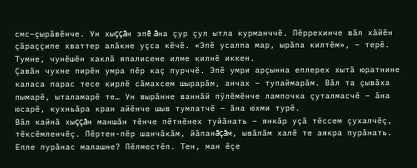смс–çырăвĕнче. Ун хыççăн эпĕ ăна çур çул ытла курманччĕ. Пĕррехинче вăл хăйĕн çăраççипе хваттер алăкне уçса кĕчĕ. «Эпĕ усалпа мар, ырăпа килтĕм», – терĕ. Тумне, чунĕшĕн хаклă япалисене илме килнĕ иккен.
Çавăн чухне пирĕн умра пĕр каç пурччĕ. Эпĕ умри арçынна еплерех хытă юратнине каласа парас тесе кирлĕ сăмахсем шырарăм, анчах – тупаймарăм. Вăл та çывăха пымарĕ, ыталамарĕ те… Ун вырăнне ваннăй пÿлĕмĕнче лампочка çуталмасчĕ – ăна юсарĕ, кухньăра кран айĕнче шыв тумлатчĕ – ăна юхми турĕ.
Вăл кайнă хыççăн маншăн тĕнче пĕтнĕнех туйăнать – янкăр уçă тĕссем çухалчĕç, тĕксĕмленчĕç. Пĕртен-пĕр шанчăкăм, йăпанăçăм, ывăлăм халĕ те аякра пурăнать. Епле пурăнас малашне? Пĕлместĕп. Тен, ман ĕçе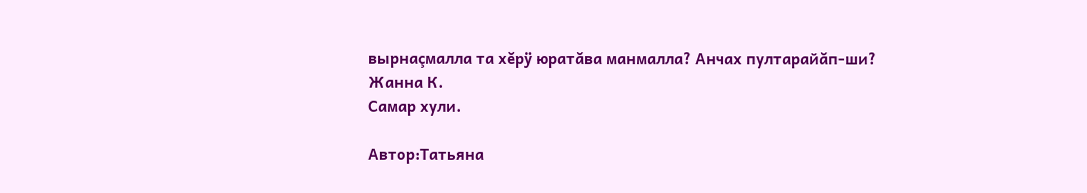вырнаçмалла та хĕрÿ юратăва манмалла? Анчах пултарайăп-ши?
Жанна К.
Самар хули.

Автор:Татьяна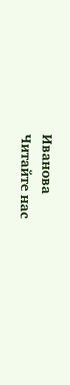Иванова
Читайте нас